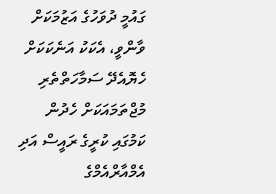ގައުމީ ދުވަހުގެ އަޒުމަކަށް ވާންވީ، އެކަކު އަނެކަކަށް ހެޔޮއެދޭ ސަމާހަތްތެރި މުޖްތަމައަކަށް ހެދުން ކަމުގައި ކުރީގެ ރައީސް އަދި އެމްއާރްއެމްގެ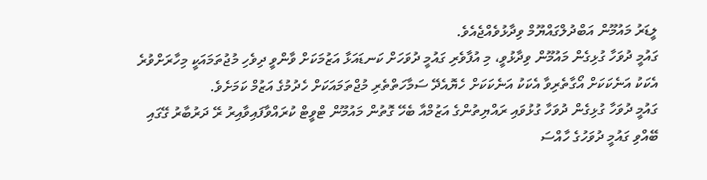ލީޑަރު މައުމޫން އަބްދުލްގައްޔޫމް ވިދާޅުވެއްޖެއެވެ.
ގައުމީ ދުވަހާ ގުޅިގެން މައުމޫން ވިދާޅުވީ، މި އުފާވެރި ގައުމީ ދުވަހަށް ކަނޑައަޅާ އަޒުމަކަށް ވާންވީ ދިވެހި މުޖުތަމައަކީ މިހާރަށްވުރެ އެކަކު އަނެކަކަށް އޯގާތެރިވާ އެކަކު އަނެކަކަށް ހެޔޮއެދޭ ސަމާހަތްތެރި މުޖްތަމައަކަށް ހެދުމުގެ އަޒުމް ކަމަށެވެ.
ގައުމީ ދުވަހާ ގުޅިގެން ދުވަހާ ގުޅުވައި ރައްޔިތުންގެ އަޒުމްއާ ބެހޭ ގޮތުން މައުމޫން ޓްވީޓް ކުރައްވާފައިވާއިރު ރޭ ދަރުބާރު ގޭގައި ބޭއްވި ގައުމީ ދުވަހުގެ ހާއްސަ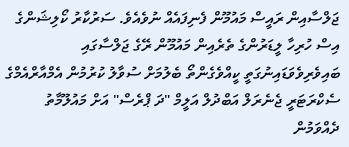ޖަލްސާއިން ރައީސް މައުމޫން ފެނިފައެއް ނުވެއެވެ. ސަރުކާރު ކޯލިޝަންގެ އިސް ހުރިހާ ލީޑަރުންގެ ތެރެއިން މައުމޫން ރޭގެ ޖަލްސާގައި ބައިވެރިވެވަޑައިނުގަތީ ކީއްވެގެންތޯ ބެލުމަށް ސުވާލު ކުރުމުން އެމްއާރްއެމްގެ ސެކްރަޓަރީ ޖެނެރަލް އަބްދުލް އަލީމް "ދަ ޕްރެސް" އަށް މައުލޫމާތު ދެއްވަމުން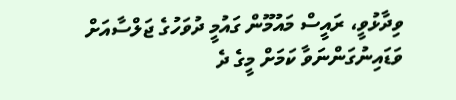ވިދާޅުވީ، ރައީސް މައުމޫން ގައުމީ ދުވަހުގެ ޖަލްސާއަށް ވަޑައިނުގަންނަވާ ކަމަށް މީގެ ދެ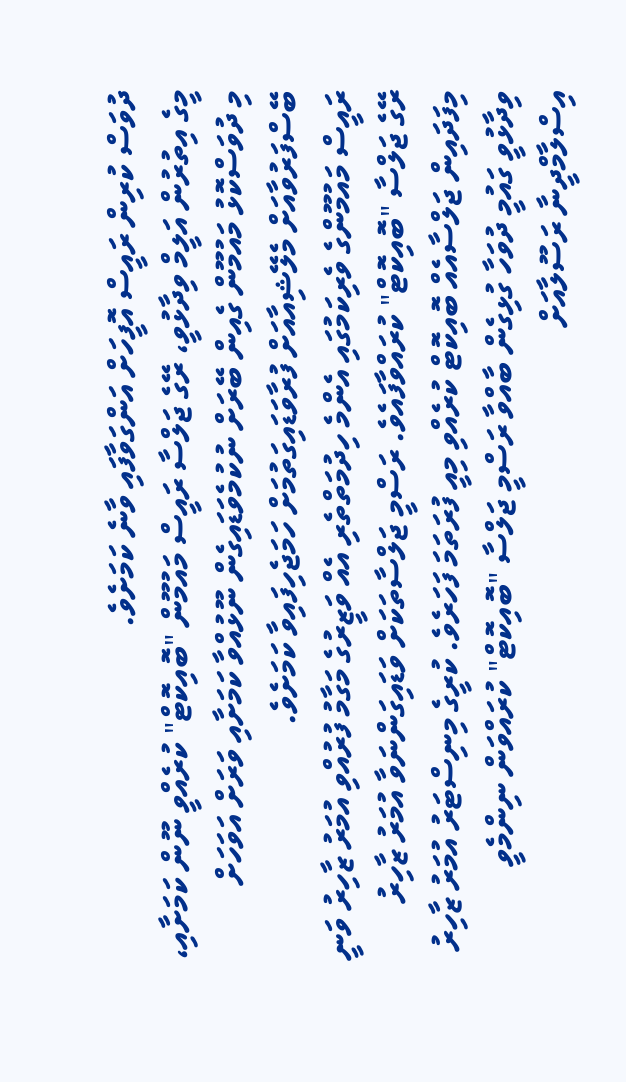ދުވަސް ކުރިން ރައީސް އޮފީހަށް އަންގަވާފައި ވާނެ ކަމަށެވެ.
މީގެ އިތުރުން އަލީމް ވިދާޅުވީ، ރޭގެ ޖަލްސާ ރައީސް މައުމޫން "ބޮއިކޮޓް" ކުރެއްވީ ނޫން ކަމަށާއި، މި ދުވަސްކޮޅު މައުމޫން ގެއިން ބޭރަށް ނުކުމެވަޑައިގެން ނޫޅުއްވާ ކަމަށާއި ވަރަށް އަވަހަށް ބޭސްފަރުވާއަށް މެލޭޝިއާއަށް ފުރާވަޑައިގަތުމަށް ހަމަޖެހިފައިވާ ކަމަށެވެ.
ރައީސް މައުމޫންގެ ވެރިކަމުގައި އެންމެ ހިދުމަތްތެރި އެއް ވަޒީރުގެ މަގާމު ފުރުއްވި އުމަރު ޒާހިރު ވަނީ ރޭގެ ޖަލްސާ "ބޮއިކޮޓް" ކުރައްވާފައެވެ. ރަސްމީ ޖަލްސާތަކަށް ވަޑައިގަންނަވާ އުމަރު ޒާހިރު މިފަދައިން ޖަލްސާއެއް ބޮއިކޮޓް ކުރެއްވި މިއީ ފުރަތަމަ ފަހަރެވެ. ކުރީގެ މިނިސްޓަރު އުމަރު ޒާހިރު ވިދާޅުވީ ގައުމީ ދުވަހާ ގުޅިގެން ބާއްވާ ރަސްމީ ޖަލްސާ "ބޮއިކޮޓް" ކުރައްވަން ނިންމެވީ އިސްލާމްދީނާ ރަސޫލާއަށް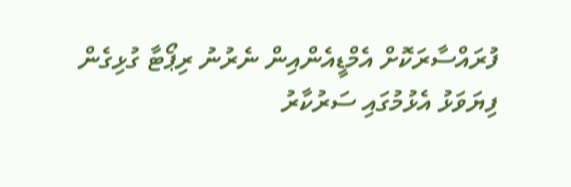ފުރައްސާރަކޮށް އެމްޑީއެންއިން ނެރުނު ރިޕޯޓާ ގުޅިގެން ފިޔަވަޅު އެޅުމުގައި ސަރުކާރު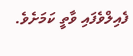ފެއިލްވެފައި ވާތީ ކަމަށެވެ.